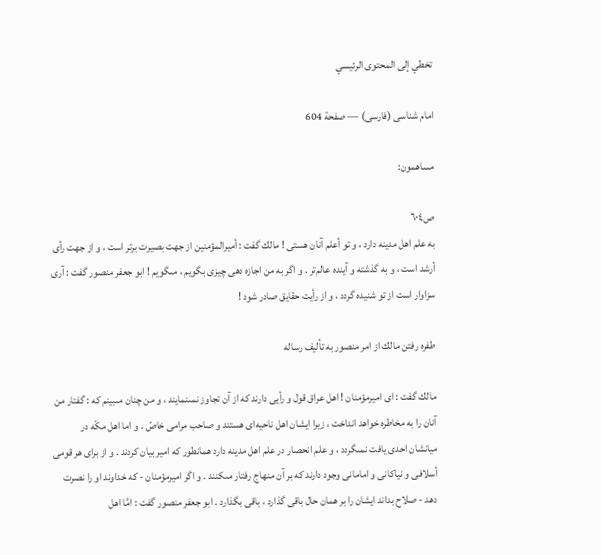تخطي إلى المحتوى الرئيسي

امام شناسى (فارسى) — صفحة 604

مساهمون:

ص٦٠٤
به علم اهل مدينه دارد ، و تو أعلم آنان هستى ! مالك گفت : أميرالمؤمنين از جهت بصيرت برتر است ، و از جهت رأى أرشد است ، و به گذشته و آينده عالم‌تر . و اگر به من اجازه دهى چيزى بگويم ، مىگويم ! ابو جعفر منصور گفت : آرى سزاوار است از تو شنيده گردد ، و از رأيت حقايق صادر شود !

طفره رفتن مالك از امر منصور به تأليف رساله

مالك گفت : اى اميرمؤمنان ! اهل عراق قول و رأيى دارند كه از آن تجاوز نمىنمايند ، و من چنان مىبينم كه : گفتار من آنان را به مخاطره خواهد انداخت ، زيرا ايشان اهل ناحيه‌اى هستند و صاحب مرامى خاصّ . و اما اهل مكّه در ميانشان احدى يافت نمىگردد ، و علم انحصار در علم اهل مدينه دارد همانطور كه امير بيان كردند . و از براى هر قومى أسلافى و نياكانى و امامانى وجود دارند كه بر آن منهاج رفتار مىكنند . و اگر اميرمؤمنان - كه خداوند او را نصرت دهد - صلاح بداند ايشان را بر همان حال باقى گذارد ، باقى بگذارد . ابو جعفر منصور گفت : امَّا اهل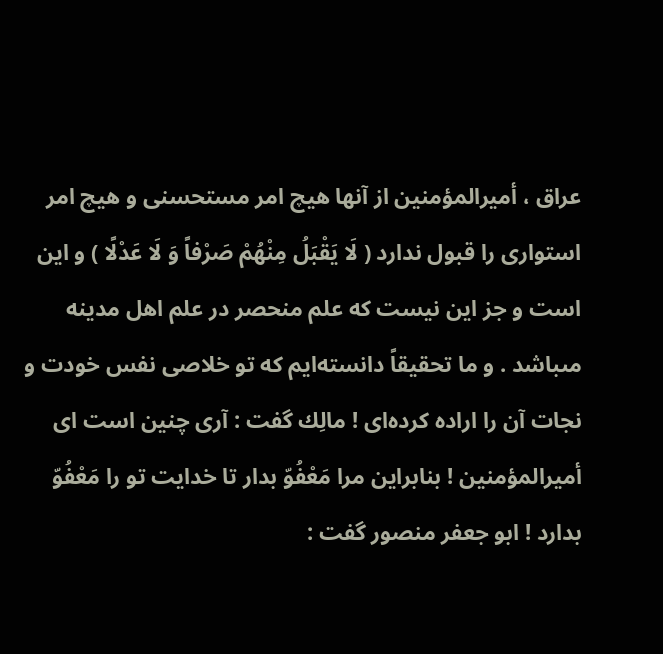عراق ، أميرالمؤمنين از آنها هيچ امر مستحسنى و هيچ امر استوارى را قبول ندارد ( لَا يَقْبَلُ مِنْهُمْ صَرْفاً وَ لَا عَدْلًا ) و اين است و جز اين نيست كه علم منحصر در علم اهل مدينه مىباشد . و ما تحقيقاً دانسته‌ايم كه تو خلاصى نفس خودت و نجات آن را اراده كرده‌اى ! مالِك گفت : آرى چنين است اى أميرالمؤمنين ! بنابراين مرا مَعْفُوّ بدار تا خدايت تو را مَعْفُوّ بدارد ! ابو جعفر منصور گفت :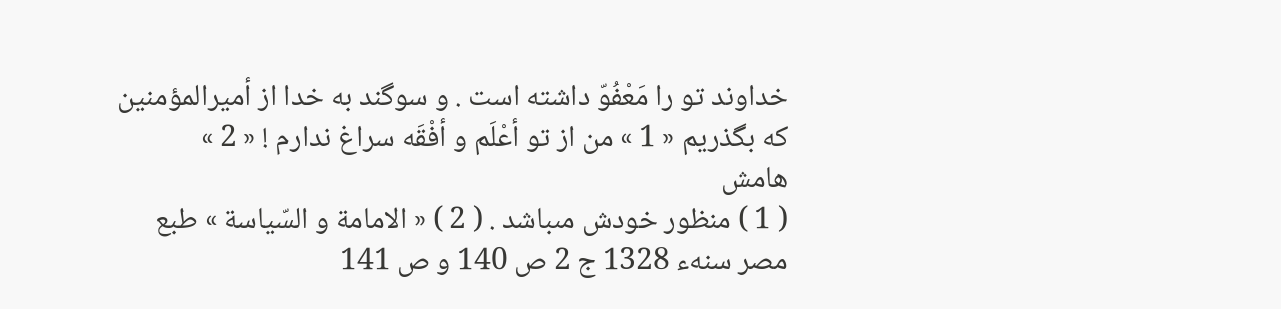خداوند تو را مَعْفُوّ داشته است . و سوگند به خدا از أميرالمؤمنين كه بگذريم « 1 » من از تو أعْلَم و أفْقَه سراغ ندارم ! « 2 »
هامش
( 1 ) منظور خودش مىباشد . ( 2 ) « الامامة و السّياسة » طبع مصر سنهء 1328 ج 2 ص 140 و ص 141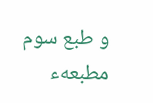و طبع سوم مطبعهء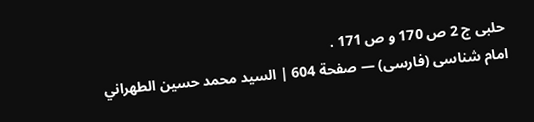حلبى ج 2 ص 170 و ص 171 .
امام شناسى (فارسى) — صفحة 604 | السيد محمد حسين الطهراني